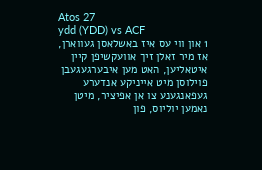Atos 27
ydd (YDD) vs ACF
1 און ווי עס איז באשלאסן געווארן, אז מיר זאלן זיך אוועקשיפן קיין איטאליען, האט מען איבערגעגעבן פוילוסן מיט אייניקע אנדערע געפאנגענע צו אן אפיציר, מיטן נאמען יוליוס, פון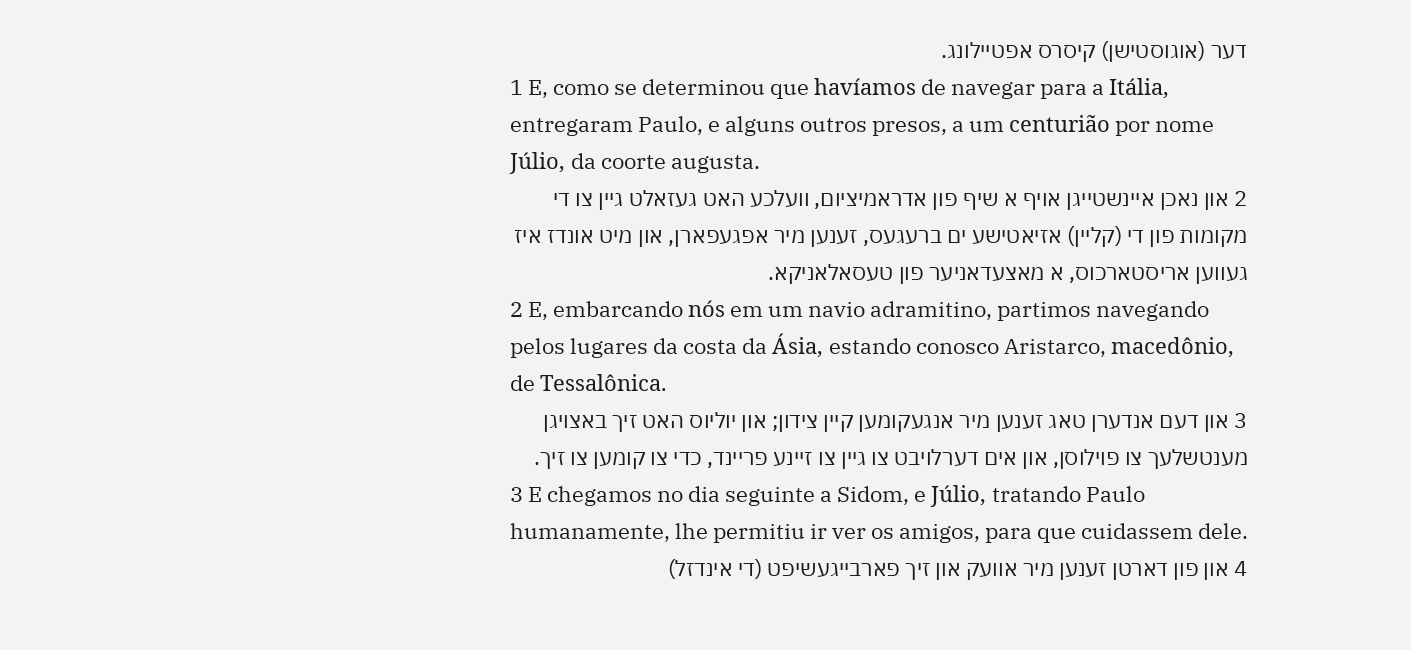דער (אוגוסטישן) קיסרס אפטיילונג.
1 E, como se determinou que havíamos de navegar para a Itália, entregaram Paulo, e alguns outros presos, a um centurião por nome Júlio, da coorte augusta.
2 און נאכן איינשטייגן אויף א שיף פון אדראמיציום, וועלכע האט געזאלט גיין צו די מקומות פון די (קליין) אזיאטישע ים ברעגעס, זענען מיר אפגעפארן, און מיט אונדז איז געווען אריסטארכוס, א מאצעדאניער פון טעסאלאניקא.
2 E, embarcando nós em um navio adramitino, partimos navegando pelos lugares da costa da Ásia, estando conosco Aristarco, macedônio, de Tessalônica.
3 און דעם אנדערן טאג זענען מיר אנגעקומען קיין צידון; און יוליוס האט זיך באצויגן מענטשלעך צו פוילוסן, און אים דערלויבט צו גיין צו זיינע פריינד, כדי צו קומען צו זיך.
3 E chegamos no dia seguinte a Sidom, e Júlio, tratando Paulo humanamente, lhe permitiu ir ver os amigos, para que cuidassem dele.
4 און פון דארטן זענען מיר אוועק און זיך פארבייגעשיפט (די אינדזל)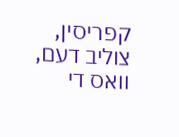קפריסין, צוליב דעם, וואס די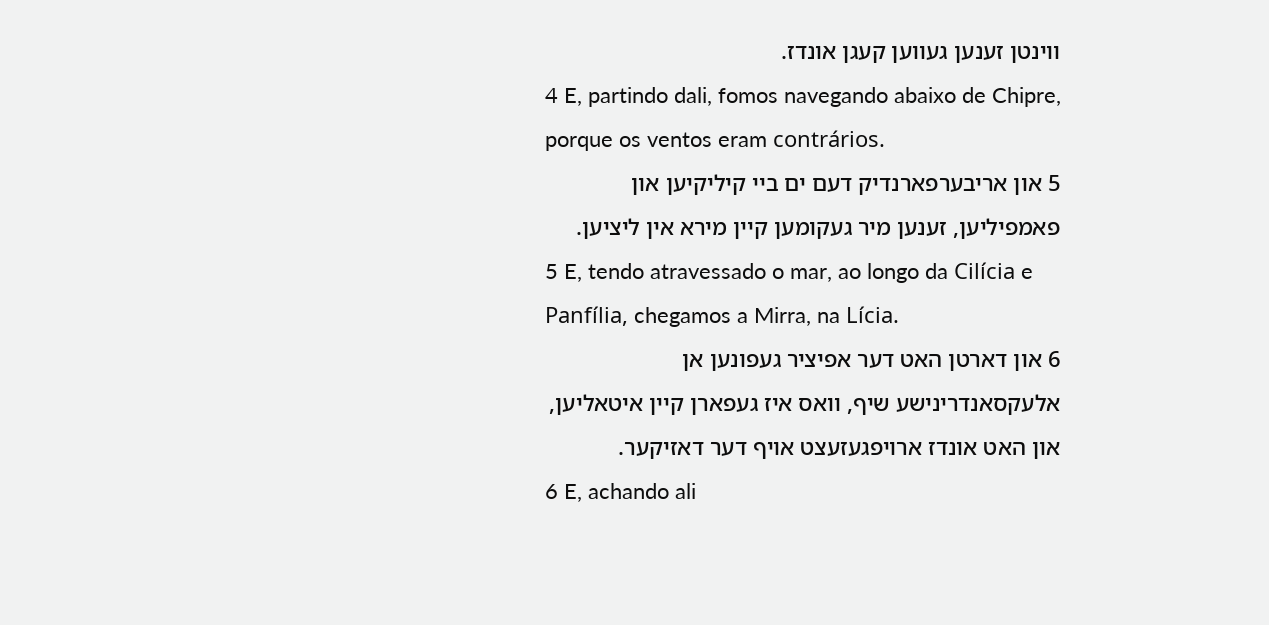ווינטן זענען געווען קעגן אונדז.
4 E, partindo dali, fomos navegando abaixo de Chipre, porque os ventos eram contrários.
5 און אריבערפארנדיק דעם ים ביי קיליקיען און פאמפיליען, זענען מיר געקומען קיין מירא אין ליציען.
5 E, tendo atravessado o mar, ao longo da Cilícia e Panfília, chegamos a Mirra, na Lícia.
6 און דארטן האט דער אפיציר געפונען אן אלעקסאנדרינישע שיף, וואס איז געפארן קיין איטאליען, און האט אונדז ארויפגעזעצט אויף דער דאזיקער.
6 E, achando ali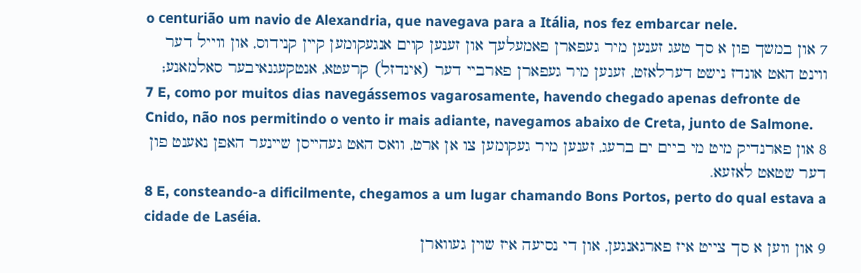o centurião um navio de Alexandria, que navegava para a Itália, nos fez embarcar nele.
7 און במשך פון א סך טעג זענען מיר געפארן פאמעלעך און זענען קוים אנגעקומען קיין קנידוס, און ווייל דער ווינט האט אונדז נישט דערלאזט, זענען מיר געפארן פארביי דער (אינדזל) קרעטא, אנטקעגנאיבער סאלמאנע;
7 E, como por muitos dias navegássemos vagarosamente, havendo chegado apenas defronte de Cnido, não nos permitindo o vento ir mais adiante, navegamos abaixo de Creta, junto de Salmone.
8 און פארנדיק מיט מי ביים ים ברעג, זענען מיר געקומען צו אן ארט, וואס האט געהייסן שיינער האפן נאענט פון דער שטאט לאזעא.
8 E, consteando-a dificilmente, chegamos a um lugar chamando Bons Portos, perto do qual estava a cidade de Laséia.
9 און ווען א סך צייט איז פארגאנגען, און די נסיעה איז שוין געווארן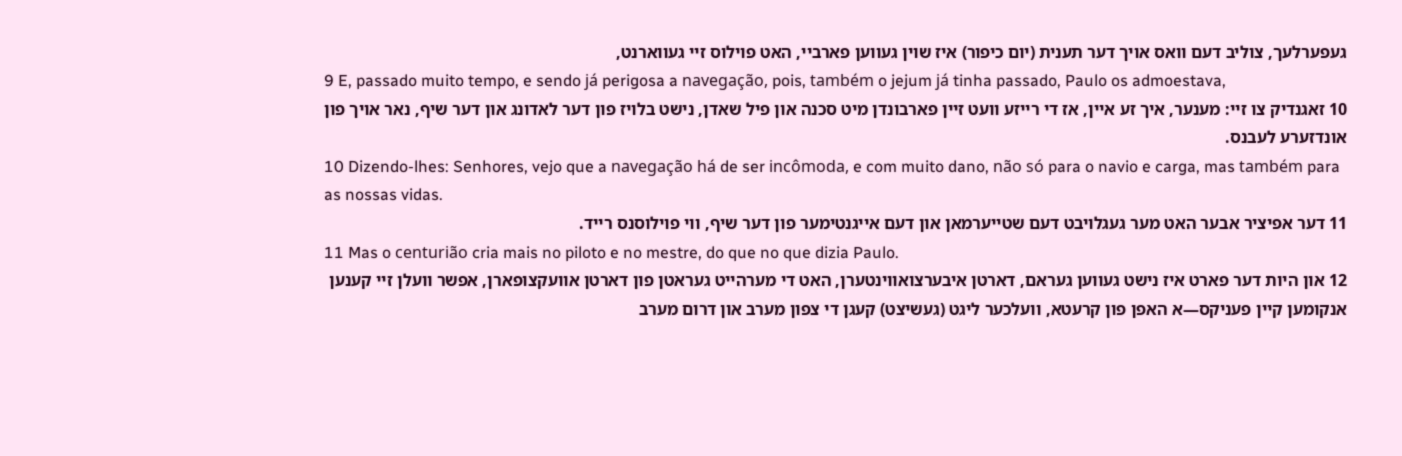געפערלעך, צוליב דעם וואס אויך דער תענית (יום כיפור) איז שוין געווען פארביי, האט פוילוס זיי געווארנט,
9 E, passado muito tempo, e sendo já perigosa a navegação, pois, também o jejum já tinha passado, Paulo os admoestava,
10 זאגנדיק צו זיי: מענער, איך זע איין, אז די רייזע וועט זיין פארבונדן מיט סכנה און פיל שאדן, נישט בלויז פון דער לאדונג און דער שיף, נאר אויך פון אונדזערע לעבנס.
10 Dizendo-lhes: Senhores, vejo que a navegação há de ser incômoda, e com muito dano, não só para o navio e carga, mas também para as nossas vidas.
11 דער אפיציר אבער האט מער געגלויבט דעם שטייערמאן און דעם אייגנטימער פון דער שיף, ווי פוילוסנס רייד.
11 Mas o centurião cria mais no piloto e no mestre, do que no que dizia Paulo.
12 און היות דער פארט איז נישט געווען געראם, דארטן איבערצואווינטערן, האט די מערהייט געראטן פון דארטן אוועקצופארן, אפשר וועלן זיי קענען אנקומען קיין פעניקס—א האפן פון קרעטא, וועלכער ליגט (געשיצט) קעגן די צפון מערב און דרום מערב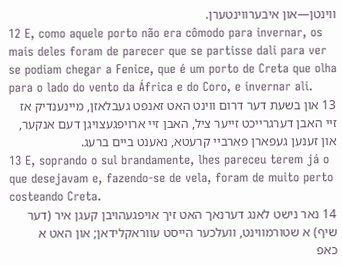ווינטן—און איבערווינטערן.
12 E, como aquele porto não era cômodo para invernar, os mais deles foram de parecer que se partisse dali para ver se podiam chegar a Fenice, que é um porto de Creta que olha para o lado do vento da África e do Coro, e invernar ali.
13 און בשעת דער דרום ווינט האט זאנפט געבלאזן, מיינענדיק אז זיי האבן דערגרייכט זייער ציל, האבן זיי ארויפגעצויגן דעם אנקער, און זענען געפארן פארביי קרעטא, נאענט ביים ברעג.
13 E, soprando o sul brandamente, lhes pareceu terem já o que desejavam e, fazendo-se de vela, foram de muito perto costeando Creta.
14 נאר נישט לאנג דערנאך האט זיך אויפגעהויבן קעגן איר (דער שיף) א שטורמווינט, וועלכער הייסט עווראקלידאן; און האט א כאפ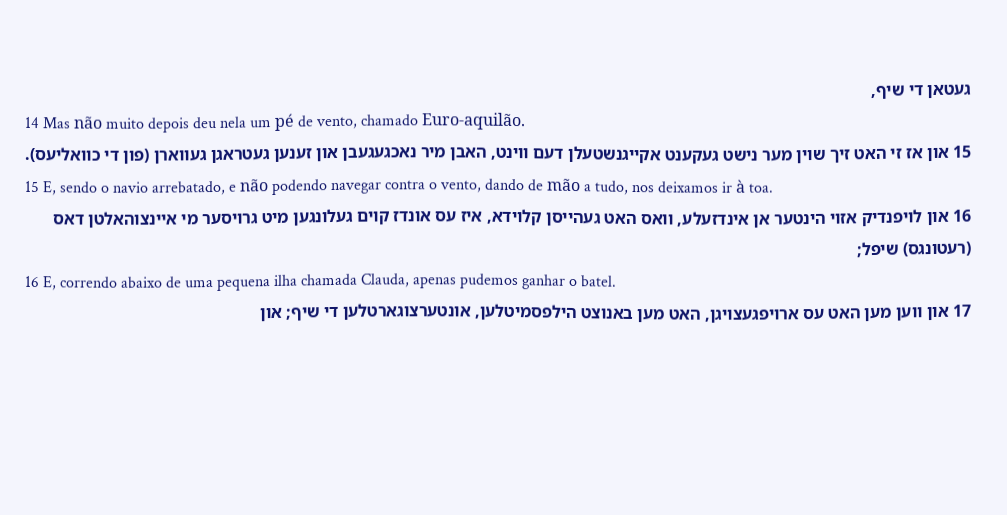געטאן די שיף,
14 Mas não muito depois deu nela um pé de vento, chamado Euro-aquilão.
15 און אז זי האט זיך שוין מער נישט געקענט אקייגנשטעלן דעם ווינט, האבן מיר נאכגעגעבן און זענען געטראגן געווארן (פון די כוואליעס).
15 E, sendo o navio arrebatado, e não podendo navegar contra o vento, dando de mão a tudo, nos deixamos ir à toa.
16 און לויפנדיק אזוי הינטער אן אינדזעלע, וואס האט געהייסן קלוידא, איז עס אונדז קוים געלונגען מיט גרויסער מי איינצוהאלטן דאס (רעטונגס) שיפל;
16 E, correndo abaixo de uma pequena ilha chamada Clauda, apenas pudemos ganhar o batel.
17 און ווען מען האט עס ארויפגעצויגן, האט מען באנוצט הילפסמיטלען, אונטערצוגארטלען די שיף; און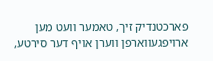פארכטנדיק זיך, טאמער וועט מען ארויפגעווארפן ווערן אויף דער סירטע,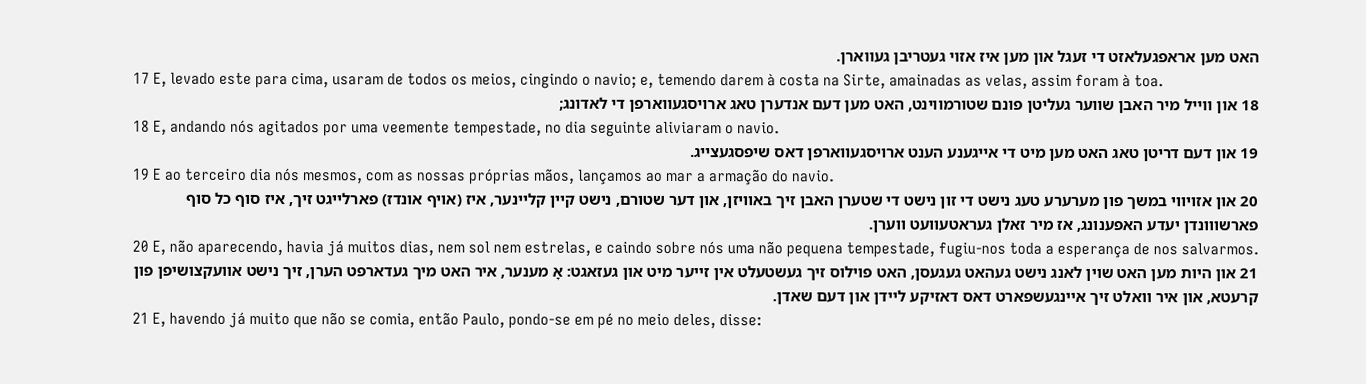האט מען אראפגעלאזט די זעגל און מען איז אזוי געטריבן געווארן.
17 E, levado este para cima, usaram de todos os meios, cingindo o navio; e, temendo darem à costa na Sirte, amainadas as velas, assim foram à toa.
18 און ווייל מיר האבן שווער געליטן פונם שטורמווינט, האט מען דעם אנדערן טאג ארויסגעווארפן די לאדונג;
18 E, andando nós agitados por uma veemente tempestade, no dia seguinte aliviaram o navio.
19 און דעם דריטן טאג האט מען מיט די אייגענע הענט ארויסגעווארפן דאס שיפסגעצייג.
19 E ao terceiro dia nós mesmos, com as nossas próprias mãos, lançamos ao mar a armação do navio.
20 און אזויווי במשך פון מערערע טעג נישט די זון נישט די שטערן האבן זיך באוויזן, און דער שטורם, נישט קיין קליינער, איז (אויף אונדז) פארלייגט זיך, איז סוף כל סוף פארשווונדן יעדע האפענונג, אז מיר זאלן געראטעוועט ווערן.
20 E, não aparecendo, havia já muitos dias, nem sol nem estrelas, e caindo sobre nós uma não pequena tempestade, fugiu-nos toda a esperança de nos salvarmos.
21 און היות מען האט שוין לאנג נישט געהאט געגעסן, האט פוילוס זיך געשטעלט אין זייער מיט און געזאגט: אָ מענער, איר האט מיך געדארפט הערן, זיך נישט אוועקצושיפן פון קרעטא, און איר וואלט זיך איינגעשפארט דאס דאזיקע ליידן און דעם שאדן.
21 E, havendo já muito que não se comia, então Paulo, pondo-se em pé no meio deles, disse: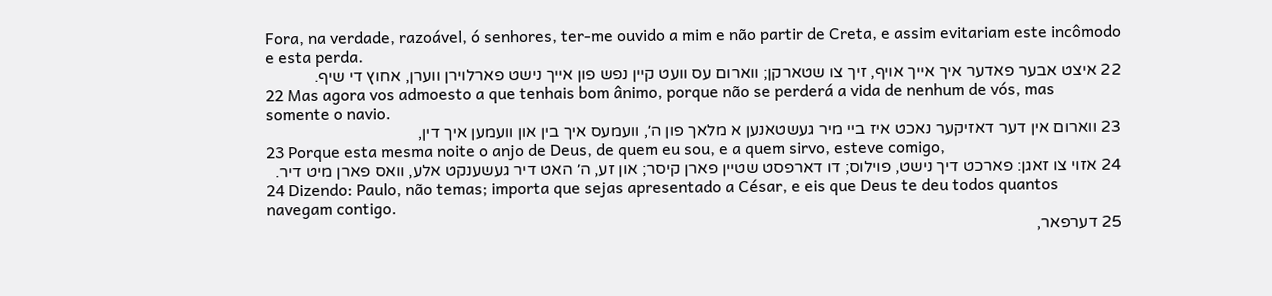Fora, na verdade, razoável, ó senhores, ter-me ouvido a mim e não partir de Creta, e assim evitariam este incômodo e esta perda.
22 איצט אבער פאדער איך אייך אויף, זיך צו שטארקן; ווארום עס וועט קיין נפש פון אייך נישט פארלוירן ווערן, אחוץ די שיף.
22 Mas agora vos admoesto a que tenhais bom ânimo, porque não se perderá a vida de nenhum de vós, mas somente o navio.
23 ווארום אין דער דאזיקער נאכט איז ביי מיר געשטאנען א מלאך פון ה׳, וועמעס איך בין און וועמען איך דין,
23 Porque esta mesma noite o anjo de Deus, de quem eu sou, e a quem sirvo, esteve comigo,
24 אזוי צו זאגן: פארכט דיך נישט, פוילוס; דו דארפסט שטיין פארן קיסר; און זע, ה׳ האט דיר געשענקט אלע, וואס פארן מיט דיר.
24 Dizendo: Paulo, não temas; importa que sejas apresentado a César, e eis que Deus te deu todos quantos navegam contigo.
25 דערפאר,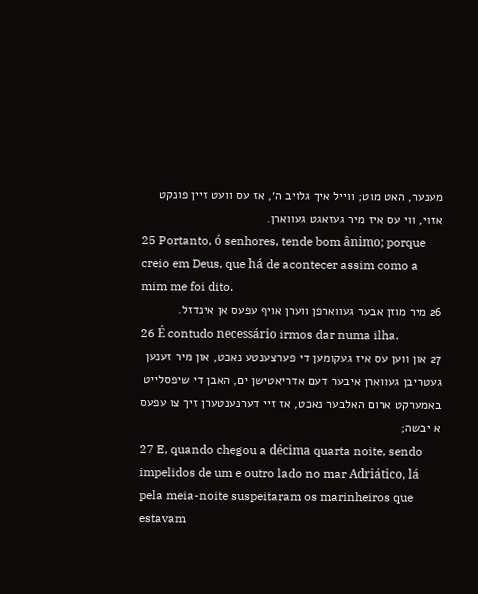מענער, האט מוט; ווייל איך גלויב ה׳, אז עס וועט זיין פונקט אזוי, ווי עס איז מיר געזאגט געווארן.
25 Portanto, ó senhores, tende bom ânimo; porque creio em Deus, que há de acontecer assim como a mim me foi dito.
26 מיר מוזן אבער געווארפן ווערן אויף עפעס אן אינדזל.
26 É contudo necessário irmos dar numa ilha.
27 און ווען עס איז געקומען די פערצענטע נאכט, און מיר זענען געטריבן געווארן איבער דעם אדריאטישן ים, האבן די שיפסלייט באמערקט ארום האלבער נאכט, אז זיי דערנענטערן זיך צו עפעס א יבשה;
27 E, quando chegou a décima quarta noite, sendo impelidos de um e outro lado no mar Adriático, lá pela meia-noite suspeitaram os marinheiros que estavam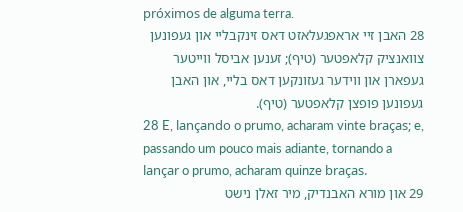próximos de alguma terra.
28 האבן זיי אראפגעלאזט דאס זינקבליי און געפונען צוואנציק קלאפטער (טיף); זענען אביסל ווייטער געפארן און ווידער געזונקען דאס בליי, און האבן געפונען פופצן קלאפטער (טיף).
28 E, lançando o prumo, acharam vinte braças; e, passando um pouco mais adiante, tornando a lançar o prumo, acharam quinze braças.
29 און מורא האבנדיק, מיר זאלן נישט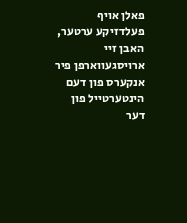פאלן אויף פעלדזיקע ערטער, האבן זיי ארויסגעווארפן פיר אנקערס פון דעם הינטערטייל פון דער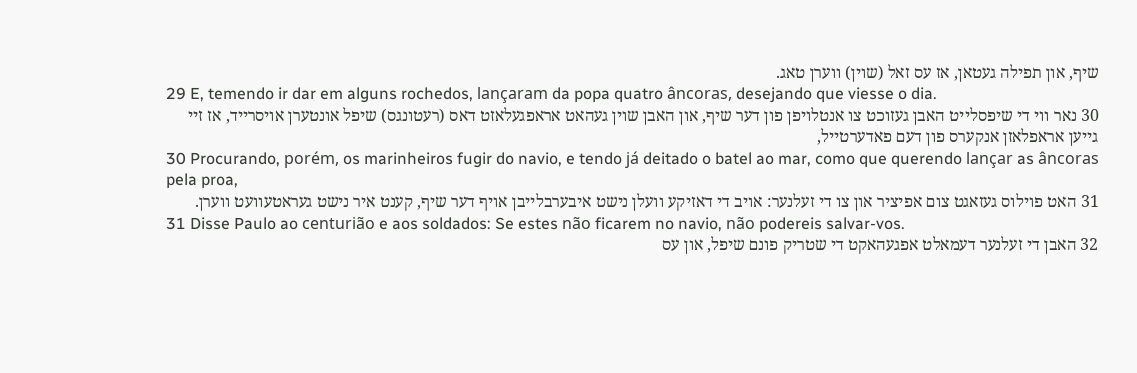שיף, און תפילה געטאן, אז עס זאל (שוין) ווערן טאג.
29 E, temendo ir dar em alguns rochedos, lançaram da popa quatro âncoras, desejando que viesse o dia.
30 נאר ווי די שיפסלייט האבן געזוכט צו אנטלויפן פון דער שיף, און האבן שוין געהאט אראפגעלאזט דאס (רעטונגס) שיפל אונטערן אויסרייד, אז זיי גייען אראפלאזן אנקערס פון דעם פאדערטייל,
30 Procurando, porém, os marinheiros fugir do navio, e tendo já deitado o batel ao mar, como que querendo lançar as âncoras pela proa,
31 האט פוילוס געזאגט צום אפיציר און צו די זעלנער: אויב די דאזיקע וועלן נישט איבערבלייבן אויף דער שיף, קענט איר נישט געראטעוועט ווערן.
31 Disse Paulo ao centurião e aos soldados: Se estes não ficarem no navio, não podereis salvar-vos.
32 האבן די זעלנער דעמאלט אפגעהאקט די שטריק פונם שיפל, און עס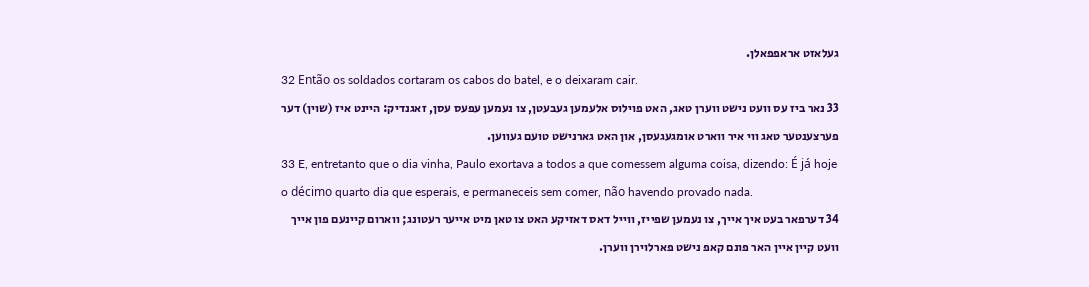געלאזט אראפפאלן.
32 Então os soldados cortaram os cabos do batel, e o deixaram cair.
33 נאר ביז עס וועט נישט ווערן טאג, האט פוילוס אלעמען געבעטן, צו נעמען עפעס עסן, זאגנדיק: היינט איז (שוין) דער פערצענטער טאג ווי איר ווארט אומגעגעסן, און האט גארנישט טועם געווען.
33 E, entretanto que o dia vinha, Paulo exortava a todos a que comessem alguma coisa, dizendo: É já hoje o décimo quarto dia que esperais, e permaneceis sem comer, não havendo provado nada.
34 דערפאר בעט איך אייך, צו נעמען שפייז, ווייל דאס דאזיקע האט צו טאן מיט אייער רעטונג; ווארום קיינעם פון אייך וועט קיין איין האר פונם קאפ נישט פארלוירן ווערן.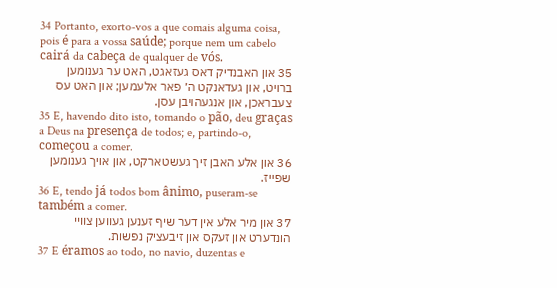34 Portanto, exorto-vos a que comais alguma coisa, pois é para a vossa saúde; porque nem um cabelo cairá da cabeça de qualquer de vós.
35 און האבנדיק דאס געזאגט, האט ער גענומען ברויט, און געדאנקט ה׳ פאר אלעמען; און האט עס צעבראכן, און אנגעהויבן עסן.
35 E, havendo dito isto, tomando o pão, deu graças a Deus na presença de todos; e, partindo-o, começou a comer.
36 און אלע האבן זיך געשטארקט, און אויך גענומען שפייז.
36 E, tendo já todos bom ânimo, puseram-se também a comer.
37 און מיר אלע אין דער שיף זענען געווען צוויי הונדערט און זעקס און זיבעציק נפשות.
37 E éramos ao todo, no navio, duzentas e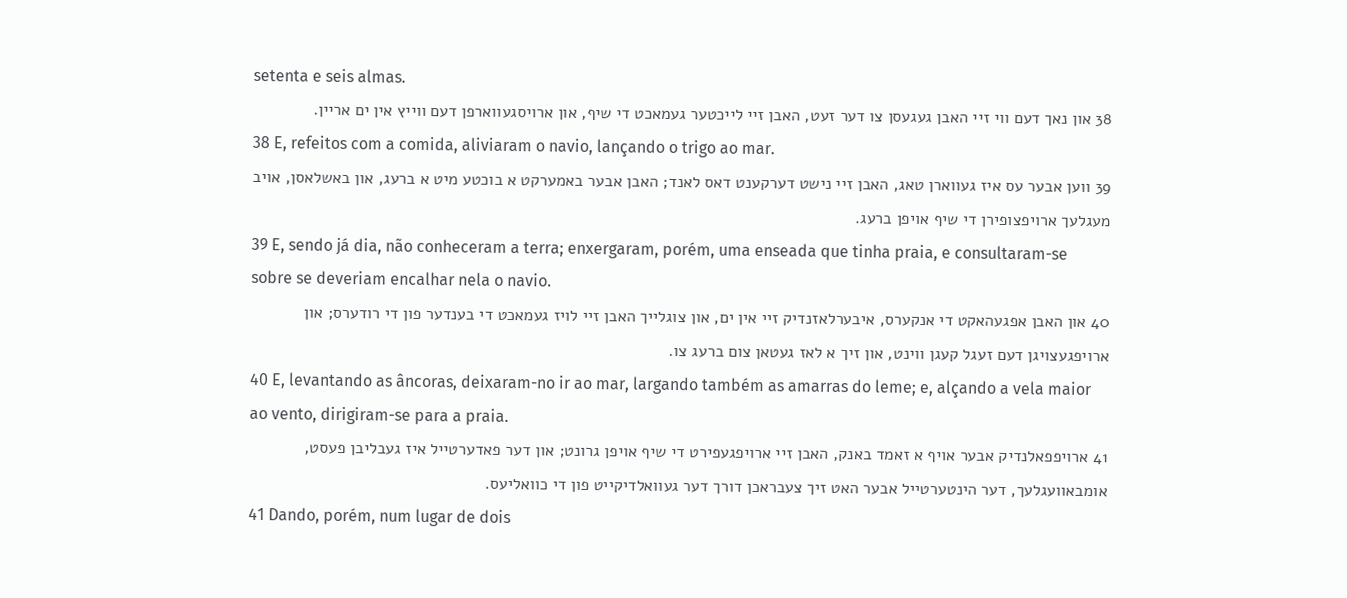setenta e seis almas.
38 און נאך דעם ווי זיי האבן געגעסן צו דער זעט, האבן זיי לייכטער געמאכט די שיף, און ארויסגעווארפן דעם ווייץ אין ים אריין.
38 E, refeitos com a comida, aliviaram o navio, lançando o trigo ao mar.
39 ווען אבער עס איז געווארן טאג, האבן זיי נישט דערקענט דאס לאנד; האבן אבער באמערקט א בוכטע מיט א ברעג, און באשלאסן, אויב מעגלעך ארויפצופירן די שיף אויפן ברעג.
39 E, sendo já dia, não conheceram a terra; enxergaram, porém, uma enseada que tinha praia, e consultaram-se sobre se deveriam encalhar nela o navio.
40 און האבן אפגעהאקט די אנקערס, איבערלאזנדיק זיי אין ים, און צוגלייך האבן זיי לויז געמאכט די בענדער פון די רודערס; און ארויפגעצויגן דעם זעגל קעגן ווינט, און זיך א לאז געטאן צום ברעג צו.
40 E, levantando as âncoras, deixaram-no ir ao mar, largando também as amarras do leme; e, alçando a vela maior ao vento, dirigiram-se para a praia.
41 ארויפפאלנדיק אבער אויף א זאמד באנק, האבן זיי ארויפגעפירט די שיף אויפן גרונט; און דער פאדערטייל איז געבליבן פעסט, אומבאוועגלעך, דער הינטערטייל אבער האט זיך צעבראכן דורך דער געוואלדיקייט פון די כוואליעס.
41 Dando, porém, num lugar de dois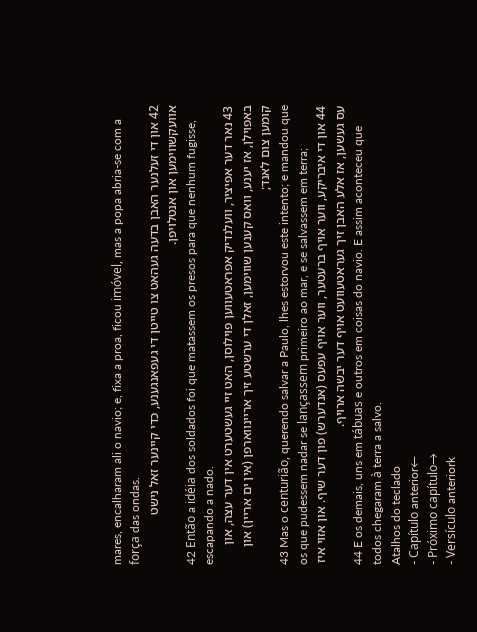mares, encalharam ali o navio; e, fixa a proa, ficou imóvel, mas a popa abria-se com a força das ondas.
42 און די זעלנער האבן בדעה געהאט צו טייטן די געפאנגענע, כדי קיינער זאל נישט אוועקשווימען און אנטלויפן.
42 Então a idéia dos soldados foi que matassem os presos para que nenhum fugisse, escapando a nado.
43 נאר דער אפיציר, וועלנדיק אפראטעווען פוילוסן, האט זיי געשטערט אין דער עצה, און באפוילן, אז יענע, וואס קענען שווימען, זאלן די ערשטע זיך אריינווארפן (אין ים אריין) און קומען צום לאנד;
43 Mas o centurião, querendo salvar a Paulo, lhes estorvou este intento; e mandou que os que pudessem nadar se lançassem primeiro ao mar, e se salvassem em terra;
44 און די איבריקע, ווער אויף ברעטער, ווער אויף עפעס (אנדערש) פון דער שיף. און אזוי איז עס געשען, אז אלע האבן זיך געראטעוועט אויף דער יבשה ארויף.
44 E os demais, uns em tábuas e outros em coisas do navio. E assim aconteceu que todos chegaram à terra a salvo.
Atalhos do teclado
- Capítulo anterior←
- Próximo capítulo→
- Versículo anteriork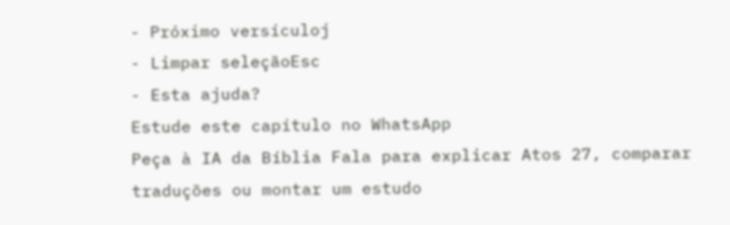- Próximo versículoj
- Limpar seleçãoEsc
- Esta ajuda?
Estude este capítulo no WhatsApp
Peça à IA da Bíblia Fala para explicar Atos 27, comparar traduções ou montar um estudo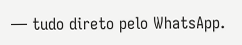— tudo direto pelo WhatsApp.